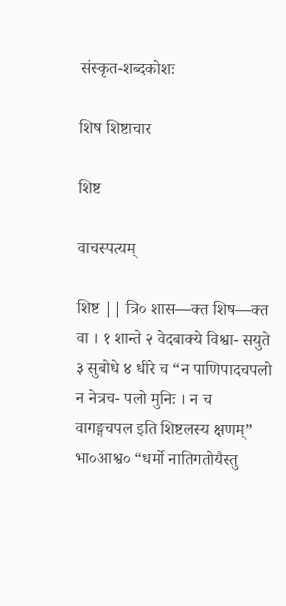संस्कृत-शब्दकोशः

शिष शिष्टाचार

शिष्ट

वाचस्पत्यम्

शिष्ट || त्रि० शास—क्त शिष—क्त वा । १ शान्ते २ वेदबाक्ये विश्वा- सयुते ३ सुबोधे ४ धीरे च “न पाणिपादचपलो न नेत्रच- पलो मुनिः । न च वागङ्गचपल इति शिष्टलस्य क्षणम्” भा०आश्व० “धर्मो नातिगतोयैस्तु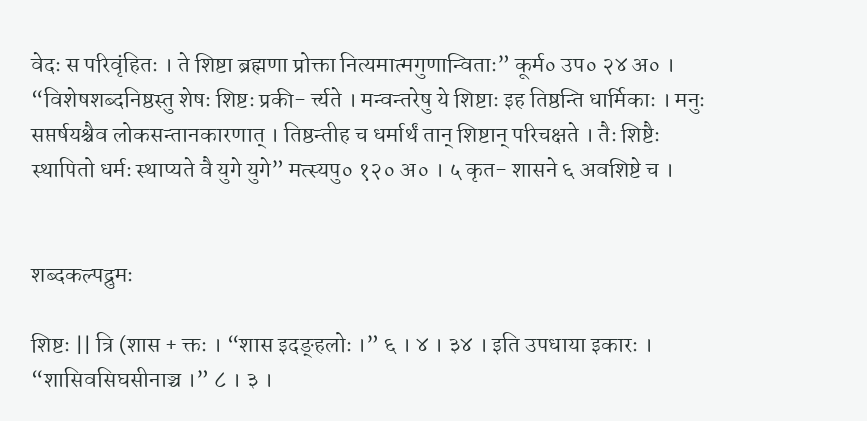वेदः स परिवृंहितः । ते शिष्टा ब्रह्मणा प्रोक्ता नित्यमात्मगुणान्विताः” कूर्म० उप० २४ अ० । “विशेषशब्दनिष्ठस्तु शेषः शिष्टः प्रकी- र्त्त्यते । मन्वन्तरेषु ये शिष्टाः इह तिष्ठन्ति धार्मिकाः । मनुः सप्तर्षयश्चैव लोकसन्तानकारणात् । तिष्ठन्तीह च धर्मार्थं तान् शिष्टान् परिचक्षते । तैः शिष्टैः स्थापितो धर्मः स्थाप्यते वै युगे युगे” मत्स्यपु० १२० अ० । ५ कृत- शासने ६ अवशिष्टे च ।


शब्दकल्पद्रुमः

शिष्टः || त्रि (शास + क्तः । “शास इदङ्हलोः ।” ६ । ४ । ३४ । इति उपधाया इकारः । “शासिवसिघसीनाञ्च ।” ८ । ३ ।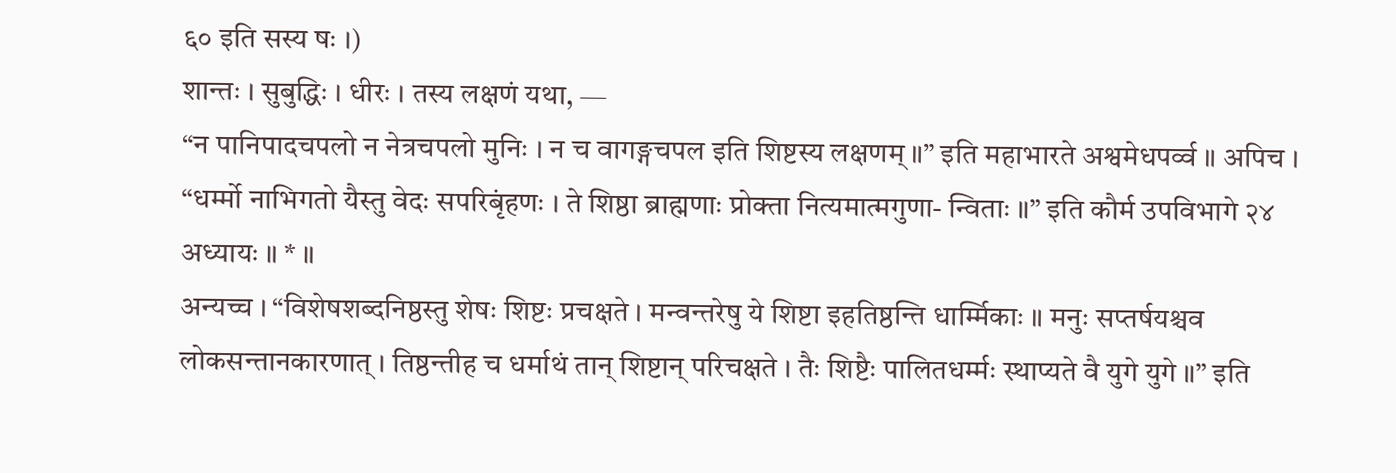६० इति सस्य षः ।)
शान्तः । सुबुद्धिः । धीरः । तस्य लक्षणं यथा, —
“न पानिपादचपलो न नेत्रचपलो मुनिः । न च वागङ्गचपल इति शिष्टस्य लक्षणम् ॥” इति महाभारते अश्वमेधपर्व्व ॥ अपिच । “धर्म्मो नाभिगतो यैस्तु वेदः सपरिबृंहणः । ते शिष्ठा ब्राह्मणाः प्रोक्ता नित्यमात्मगुणा- न्विताः ॥” इति कौर्म उपविभागे २४ अध्यायः ॥ * ॥
अन्यच्च । “विशेषशब्दनिष्ठस्तु शेषः शिष्टः प्रचक्षते । मन्वन्तरेषु ये शिष्टा इहतिष्ठन्ति धार्म्मिकाः ॥ मनुः सप्तर्षयश्चव लोकसन्तानकारणात् । तिष्ठन्तीह च धर्माथं तान् शिष्टान् परिचक्षते । तैः शिष्टैः पालितधर्म्मः स्थाप्यते वै युगे युगे ॥” इति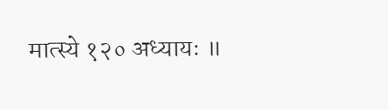मात्स्ये १२० अध्यायः ॥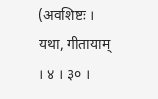(अवशिष्टः । यथा, गीतायाम् । ४ । ३० ।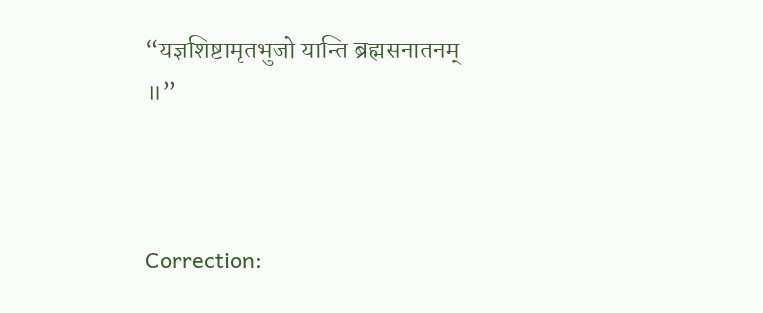“यज्ञशिष्टामृतभुजो यान्ति ब्रह्मसनातनम् ॥”



Correction: